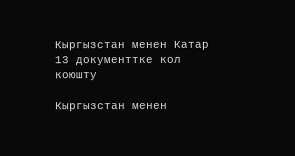Кыргызстан менен Катар 13 документтке кол коюшту

Кыргызстан менен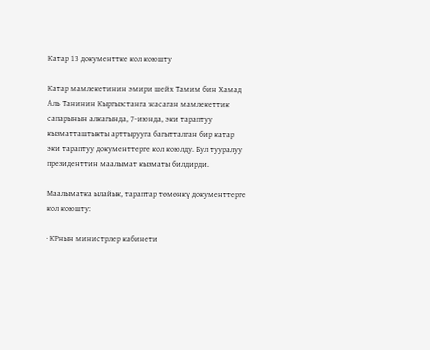Катар 13 документтке кол коюшту

Катар мамлекетинин эмири шейх Тамим бин Хамад Аль Танинин Кыргызстанга жасаган мамлекеттик сапарынын алкагында, 7-июнда, эки тараптуу кызматташтыкты арттырууга багытталган бир катар эки тараптуу документтерге кол коюлду. Бул тууралуу президенттин маалымат кызматы билдирди.

Маалыматка ылайык, тараптар төмөнкү документтерге кол коюшту:

· КРнын министрлер кабинети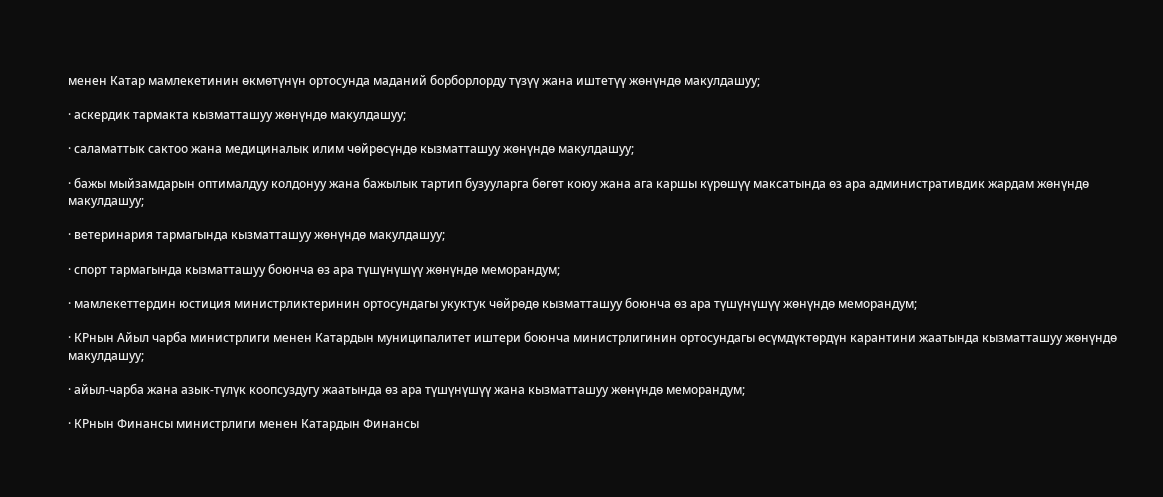менен Катар мамлекетинин өкмөтүнүн ортосунда маданий борборлорду түзүү жана иштетүү жөнүндө макулдашуу;

· аскердик тармакта кызматташуу жөнүндө макулдашуу;

· саламаттык сактоо жана медициналык илим чөйрөсүндө кызматташуу жөнүндө макулдашуу;

· бажы мыйзамдарын оптималдуу колдонуу жана бажылык тартип бузууларга бөгөт коюу жана ага каршы күрөшүү максатында өз ара административдик жардам жөнүндө макулдашуу;

· ветеринария тармагында кызматташуу жөнүндө макулдашуу;

· спорт тармагында кызматташуу боюнча өз ара түшүнүшүү жөнүндө меморандум;

· мамлекеттердин юстиция министрликтеринин ортосундагы укуктук чөйрөдө кызматташуу боюнча өз ара түшүнүшүү жөнүндө меморандум;

· КРнын Айыл чарба министрлиги менен Катардын муниципалитет иштери боюнча министрлигинин ортосундагы өсүмдүктөрдүн карантини жаатында кызматташуу жөнүндө макулдашуу;

· айыл-чарба жана азык-түлүк коопсуздугу жаатында өз ара түшүнүшүү жана кызматташуу жөнүндө меморандум;

· КРнын Финансы министрлиги менен Катардын Финансы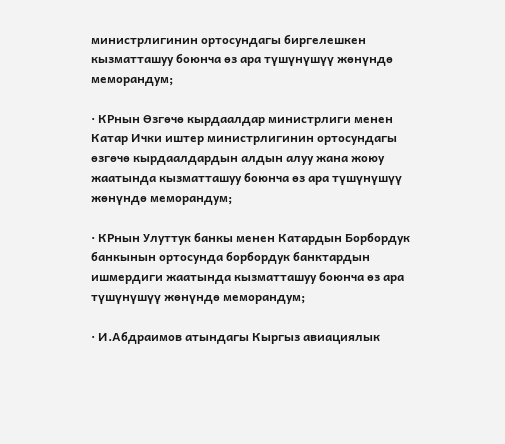министрлигинин ортосундагы биргелешкен кызматташуу боюнча өз ара түшүнүшүү жөнүндө меморандум;

· КРнын Өзгөчө кырдаалдар министрлиги менен Катар Ички иштер министрлигинин ортосундагы өзгөчө кырдаалдардын алдын алуу жана жоюу жаатында кызматташуу боюнча өз ара түшүнүшүү жөнүндө меморандум;

· КРнын Улуттук банкы менен Катардын Борбордук банкынын ортосунда борбордук банктардын ишмердиги жаатында кызматташуу боюнча өз ара түшүнүшүү жөнүндө меморандум;

· И.Абдраимов атындагы Кыргыз авиациялык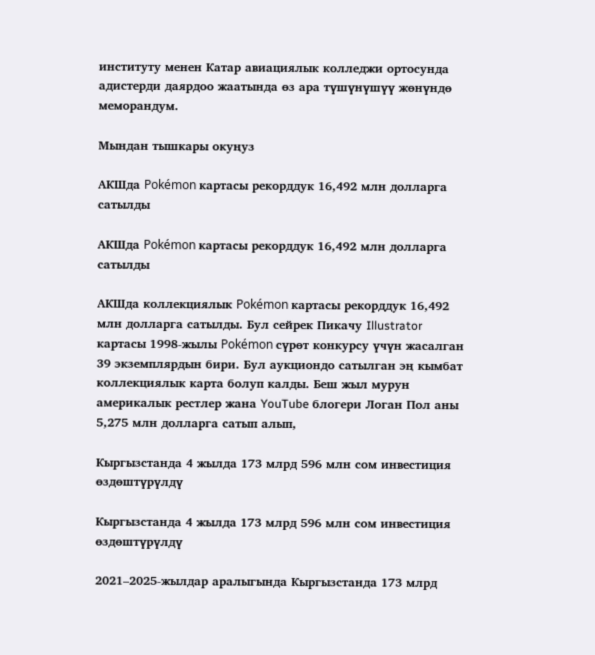институту менен Катар авиациялык колледжи ортосунда адистерди даярдоо жаатында өз ара түшүнүшүү жөнүндө меморандум.

Мындан тышкары окуңуз

АКШда Pokémon картасы рекорддук 16,492 млн долларга сатылды

АКШда Pokémon картасы рекорддук 16,492 млн долларга сатылды

АКШда коллекциялык Pokémon картасы рекорддук 16,492 млн долларга сатылды. Бул сейрек Пикачу Illustrator картасы 1998-жылы Pokémon сүрөт конкурсу үчүн жасалган 39 экземплярдын бири. Бул аукциондо сатылган эң кымбат коллекциялык карта болуп калды. Беш жыл мурун америкалык рестлер жана YouTube блогери Логан Пол аны 5,275 млн долларга сатып алып,

Кыргызстанда 4 жылда 173 млрд 596 млн сом инвестиция өздөштүрүлдү

Кыргызстанда 4 жылда 173 млрд 596 млн сом инвестиция өздөштүрүлдү

2021–2025-жылдар аралыгында Кыргызстанда 173 млрд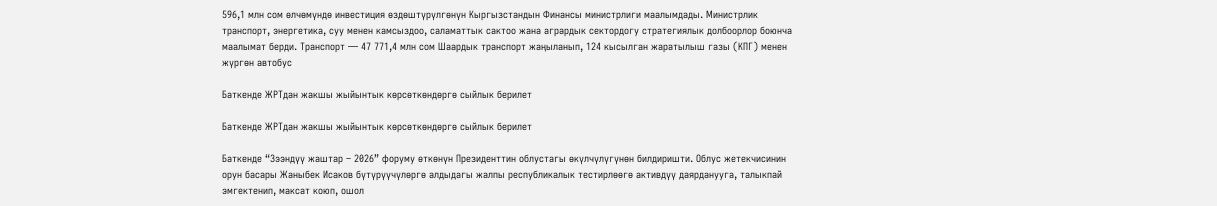596,1 млн сом өлчөмүндө инвестиция өздөштүрүлгөнүн Кыргызстандын Финансы министрлиги маалымдады. Министрлик транспорт, энергетика, суу менен камсыздоо, саламаттык сактоо жана агрардык сектордогу стратегиялык долбоорлор боюнча маалымат берди. Транспорт — 47 771,4 млн сом Шаардык транспорт жаңыланып, 124 кысылган жаратылыш газы (КПГ) менен жүргөн автобус

Баткенде ЖРТдан жакшы жыйынтык көрсөткөндөргө сыйлык берилет

Баткенде ЖРТдан жакшы жыйынтык көрсөткөндөргө сыйлык берилет

Баткенде “Зээндүү жаштар – 2026” форуму өткөнүн Президенттин облустагы өкүлчүлүгүнөн билдиришти. Облус жетекчисинин орун басары Жаныбек Исаков бүтүрүүчүлөргө алдыдагы жалпы республикалык тестирлөөгө активдүү даярданууга, талыкпай эмгектенип, максат коюп, ошол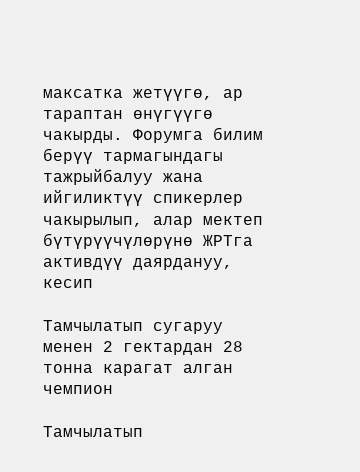максатка жетүүгө, ар тараптан өнүгүүгө чакырды. Форумга билим берүү тармагындагы тажрыйбалуу жана ийгиликтүү спикерлер чакырылып, алар мектеп бүтүрүүчүлөрүнө ЖРТга активдүү даярдануу, кесип

Тамчылатып сугаруу менен 2 гектардан 28 тонна карагат алган чемпион

Тамчылатып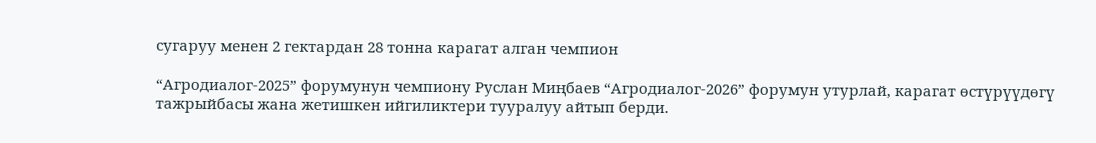сугаруу менен 2 гектардан 28 тонна карагат алган чемпион

“Агродиалог-2025” форумунун чемпиону Руслан Миңбаев “Агродиалог-2026” форумун утурлай, карагат өстүрүүдөгү тажрыйбасы жана жетишкен ийгиликтери тууралуу айтып берди.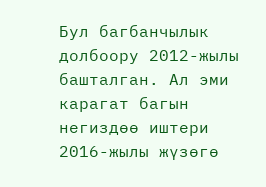Бул багбанчылык долбоору 2012-жылы башталган. Ал эми карагат багын негиздөө иштери 2016-жылы жүзөгө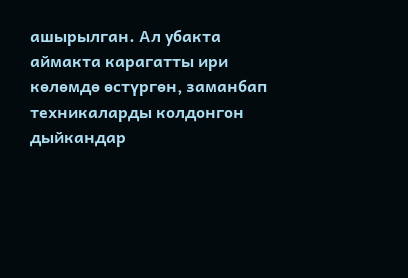ашырылган. Ал убакта аймакта карагатты ири көлөмдө өстүргөн, заманбап техникаларды колдонгон дыйкандар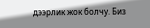дээрлик жок болчу. Биз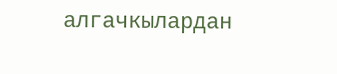алгачкылардан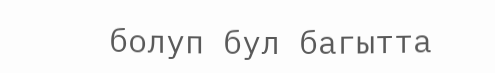болуп бул багытта